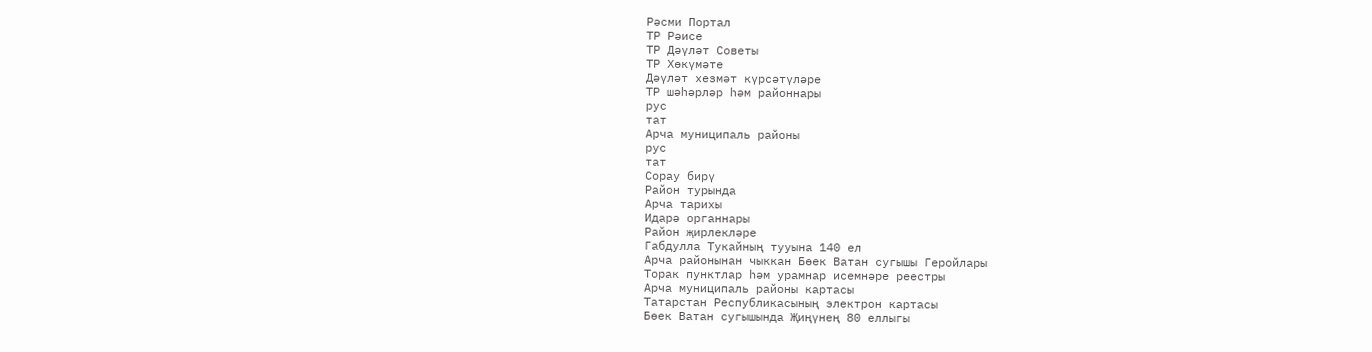Рәсми Портал
ТР Рәисе
ТР Дәүләт Советы
ТР Хөкүмәте
Дәүләт хезмәт күрсәтүләре
ТР шәһәрләр һәм районнары
рус
тат
Арча муниципаль районы
рус
тат
Сорау бирү
Район турында
Арча тарихы
Идарә органнары
Район җирлекләре
Габдулла Тукайның тууына 140 ел
Арча районынан чыккан Бөек Ватан сугышы Геройлары
Торак пунктлар һәм урамнар исемнәре реестры
Арча муниципаль районы картасы
Татарстан Республикасының электрон картасы
Бөек Ватан сугышында Җиңүнең 80 еллыгы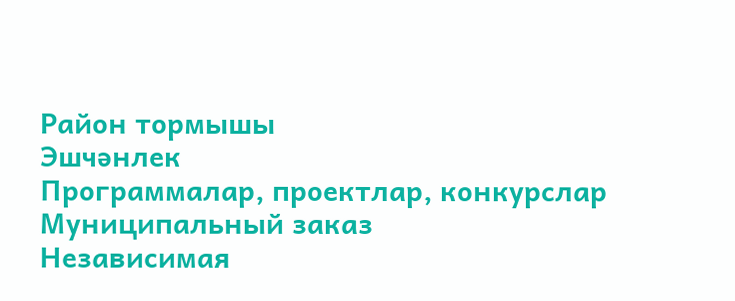Район тормышы
Эшчәнлек
Программалар, проектлар, конкурслар
Муниципальный заказ
Независимая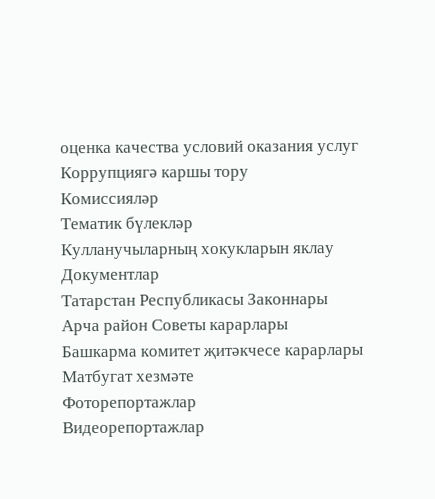оценка качества условий оказания услуг
Коррупциягә каршы тору
Комиссияләр
Тематик бүлекләр
Кулланучыларның хокукларын яклау
Документлар
Татарстан Республикасы Законнары
Арча район Советы карарлары
Башкарма комитет җитәкчесе карарлары
Матбугат хезмәте
Фоторепортажлар
Видеорепортажлар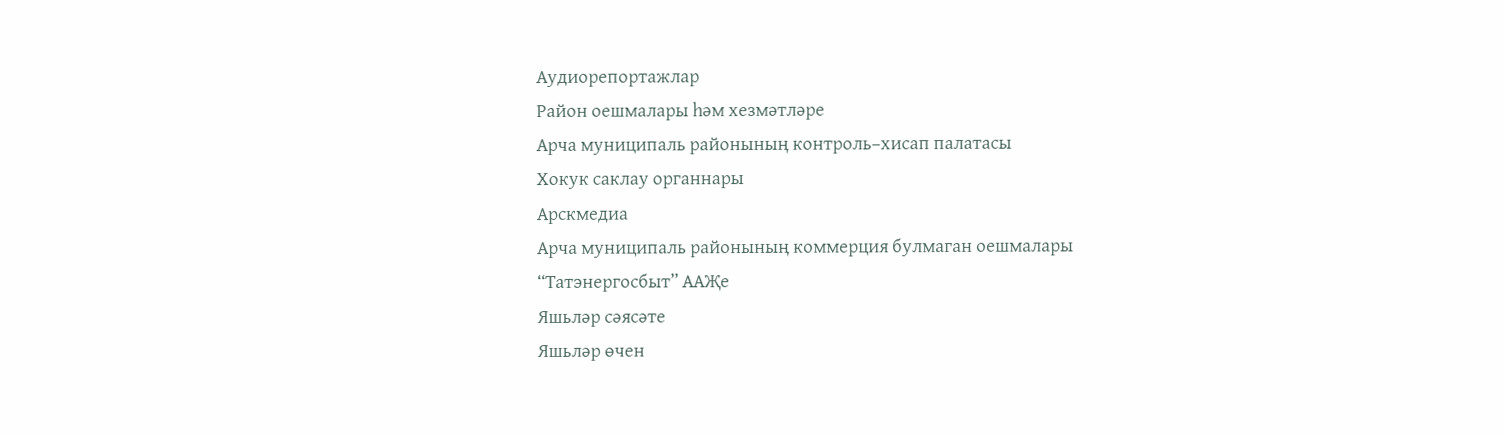Аудиорепортажлар
Район оешмалары һәм хезмәтләре
Арча муниципаль районының контроль–хисап палатасы
Хокук саклау органнары
Арскмедиа
Арча муниципаль районының коммерция булмаган оешмалары
“Татэнергосбыт” ААҖе
Яшьләр сәясәте
Яшьләр өчен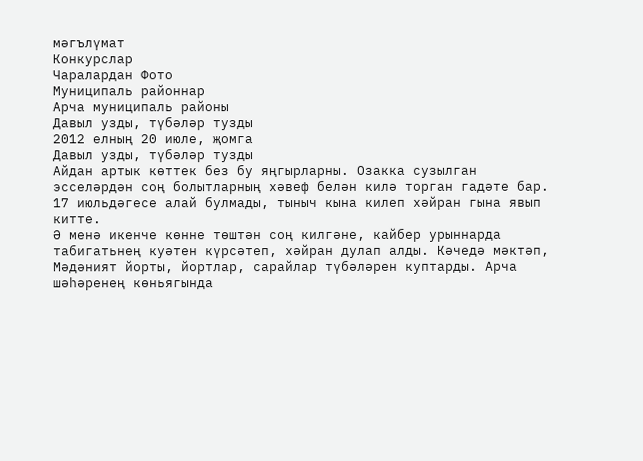мәгълүмат
Конкурслар
Чаралардан Фото
Муниципаль районнар
Арча муниципаль районы
Давыл узды, түбәләр тузды
2012 елның 20 июле, җомга
Давыл узды, түбәләр тузды
Айдан артык көттек без бу яңгырларны. Озакка сузылган эсселәрдән соң болытларның хәвеф белән килә торган гадәте бар. 17 июльдәгесе алай булмады, тыныч кына килеп хәйран гына явып китте.
Ә менә икенче көнне төштән соң килгәне, кайбер урыннарда табигатьнең куәтен күрсәтеп, хәйран дулап алды. Кәчедә мәктәп, Мәдәният йорты, йортлар, сарайлар түбәләрен куптарды. Арча шәһәренең көньягында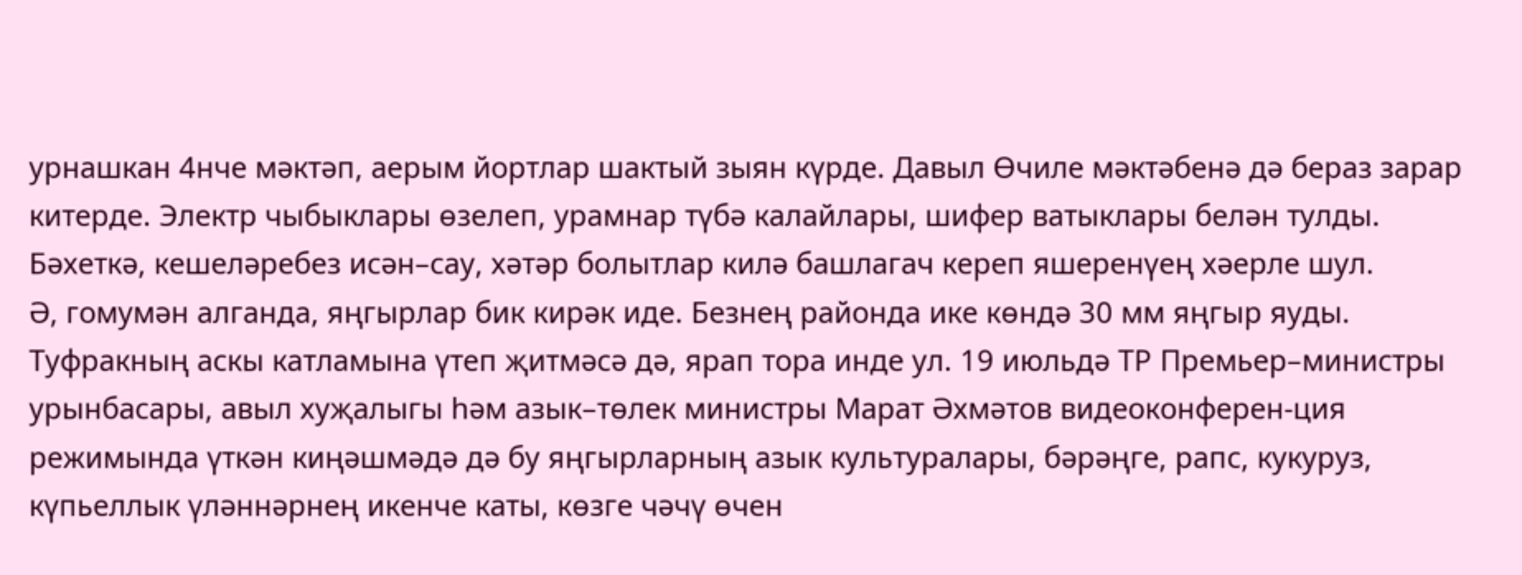урнашкан 4нче мәктәп, аерым йортлар шактый зыян күрде. Давыл Өчиле мәктәбенә дә бераз зарар китерде. Электр чыбыклары өзелеп, урамнар түбә калайлары, шифер ватыклары белән тулды. Бәхеткә, кешеләребез исән–сау, хәтәр болытлар килә башлагач кереп яшеренүең хәерле шул.
Ә, гомумән алганда, яңгырлар бик кирәк иде. Безнең районда ике көндә 30 мм яңгыр яуды. Туфракның аскы катламына үтеп җитмәсә дә, ярап тора инде ул. 19 июльдә ТР Премьер–министры урынбасары, авыл хуҗалыгы һәм азык–төлек министры Марат Әхмәтов видеоконферен-ция режимында үткән киңәшмәдә дә бу яңгырларның азык культуралары, бәрәңге, рапс, кукуруз, күпьеллык үләннәрнең икенче каты, көзге чәчү өчен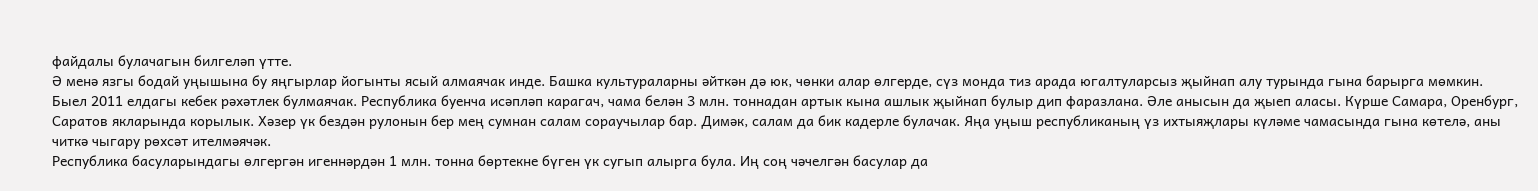файдалы булачагын билгеләп үтте.
Ә менә язгы бодай уңышына бу яңгырлар йогынты ясый алмаячак инде. Башка культураларны әйткән дә юк, чөнки алар өлгерде, сүз монда тиз арада югалтуларсыз җыйнап алу турында гына барырга мөмкин.
Быел 2011 елдагы кебек рәхәтлек булмаячак. Республика буенча исәпләп карагач, чама белән 3 млн. тоннадан артык кына ашлык җыйнап булыр дип фаразлана. Әле анысын да җыеп аласы. Күрше Самара, Оренбург, Саратов якларында корылык. Хәзер үк бездән рулонын бер мең сумнан салам сораучылар бар. Димәк, салам да бик кадерле булачак. Яңа уңыш республиканың үз ихтыяҗлары күләме чамасында гына көтелә, аны читкә чыгару рөхсәт ителмәячәк.
Республика басуларындагы өлгергән игеннәрдән 1 млн. тонна бөртекне бүген үк сугып алырга була. Иң соң чәчелгән басулар да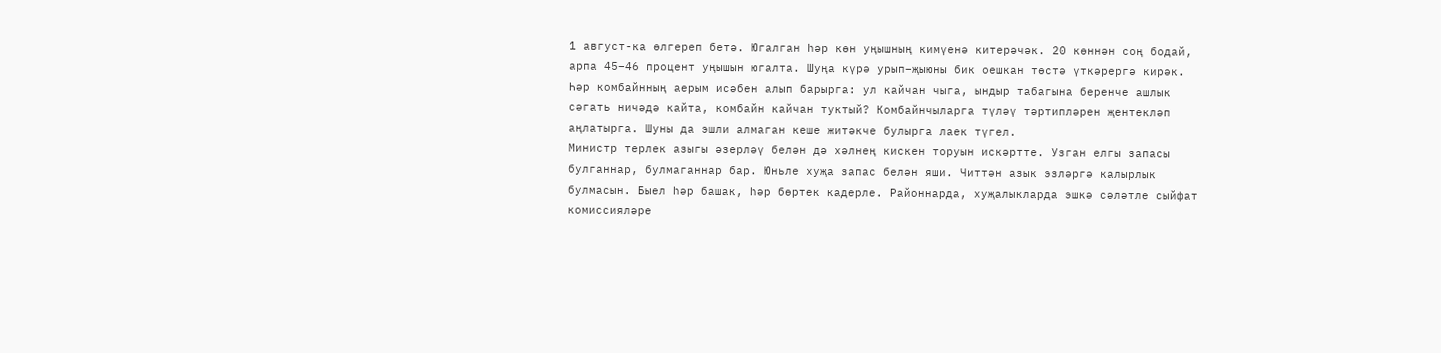1 август-ка өлгереп бетә. Югалган һәр көн уңышның кимүенә китерәчәк. 20 көннән соң бодай, арпа 45–46 процент уңышын югалта. Шуңа күрә урып–җыюны бик оешкан төстә үткәрергә кирәк. Һәр комбайнның аерым исәбен алып барырга: ул кайчан чыга, ындыр табагына беренче ашлык сәгать ничәдә кайта, комбайн кайчан туктый? Комбайнчыларга түләү тәртипләрен җентекләп аңлатырга. Шуны да эшли алмаган кеше житәкче булырга лаек түгел.
Министр терлек азыгы әзерләү белән дә хәлнең кискен торуын искәртте. Узган елгы запасы булганнар, булмаганнар бар. Юньле хуҗа запас белән яши. Читтән азык эзләргә калырлык булмасын. Быел һәр башак, һәр бөртек кадерле. Районнарда, хуҗалыкларда эшкә сәләтле сыйфат комиссияләре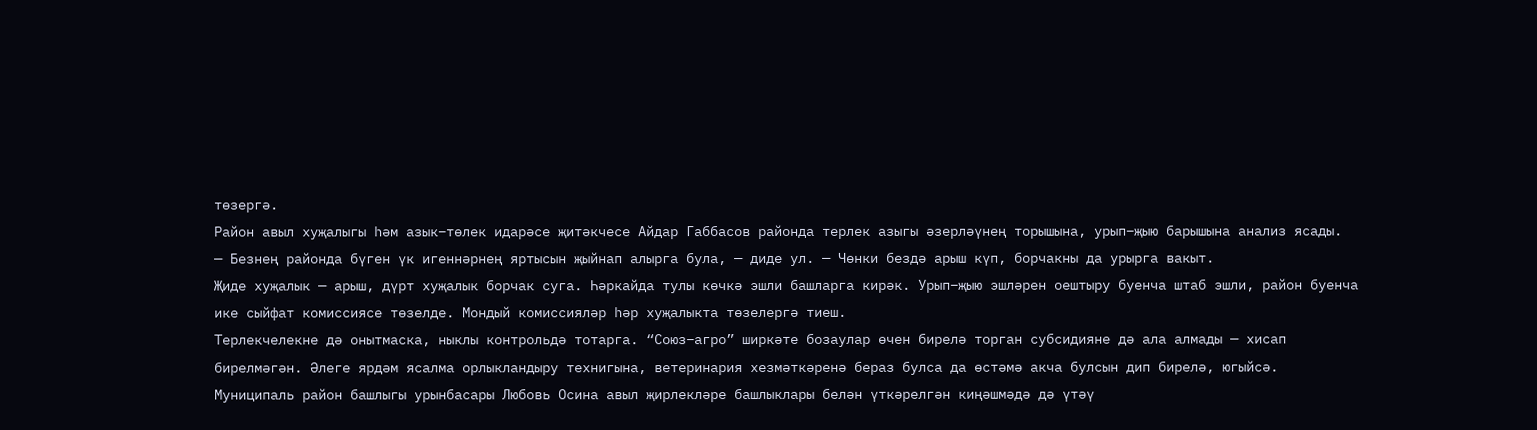төзергә.
Район авыл хуҗалыгы һәм азык–төлек идарәсе җитәкчесе Айдар Габбасов районда терлек азыгы әзерләүнең торышына, урып–җыю барышына анализ ясады.
— Безнең районда бүген үк игеннәрнең яртысын җыйнап алырга була, — диде ул. — Чөнки бездә арыш күп, борчакны да урырга вакыт.
Җиде хуҗалык — арыш, дүрт хуҗалык борчак суга. Һәркайда тулы көчкә эшли башларга кирәк. Урып–җыю эшләрен оештыру буенча штаб эшли, район буенча ике сыйфат комиссиясе төзелде. Мондый комиссияләр һәр хуҗалыкта төзелергә тиеш.
Терлекчелекне дә онытмаска, ныклы контрольдә тотарга. “Союз–агро” ширкәте бозаулар өчен бирелә торган субсидияне дә ала алмады — хисап бирелмәгән. Әлеге ярдәм ясалма орлыкландыру технигына, ветеринария хезмәткәренә бераз булса да өстәмә акча булсын дип бирелә, югыйсә.
Муниципаль район башлыгы урынбасары Любовь Осина авыл җирлекләре башлыклары белән үткәрелгән киңәшмәдә дә үтәү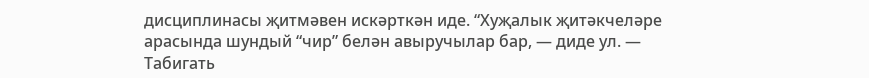дисциплинасы җитмәвен искәрткән иде. “Хуҗалык җитәкчеләре арасында шундый “чир” белән авыручылар бар, — диде ул. — Табигать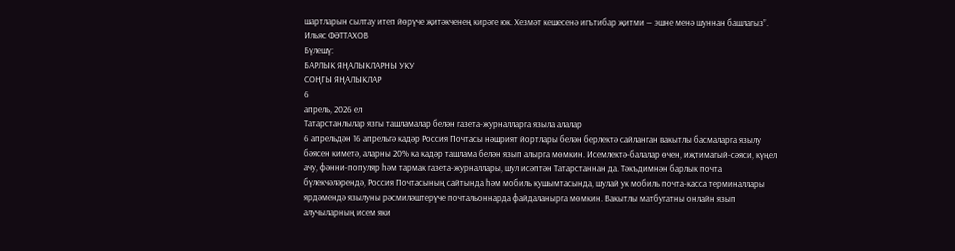шартларын сылтау итеп йөрүче җитәкченең кирәге юк. Хезмәт кешесенә игътибар җитми — эшне менә шуннан башлагыз”.
Ильяс ФӘТТАХОВ
Бүлешү:
БАРЛЫК ЯҢАЛЫКЛАРНЫ УКУ
СОҢГЫ ЯҢАЛЫКЛАР
6
апрель, 2026 ел
Татарстанлылар язгы ташламалар белән газета-журналларга языла алалар
6 апрельдән 16 апрельгә кадәр Россия Почтасы нәшрият йортлары белән берлектә сайланган вакытлы басмаларга язылу бәясен киметә, аларны 20% ка кадәр ташлама белән язып алырга мөмкин. Исемлектә-балалар өчен, иҗтимагый-сәяси, күңел ачу, фәнни-популяр һәм тармак газета-журналлары, шул исәптән Татарстаннан да. Тәкъдимнән барлык почта бүлекчәләрендә, Россия Почтасының сайтында һәм мобиль кушымтасында, шулай ук мобиль почта-касса терминаллары ярдәмендә язылуны рәсмиләштерүче почтальоннарда файдаланырга мөмкин. Вакытлы матбугатны онлайн язып алучыларның исем яки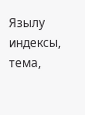Язылу индексы, тема,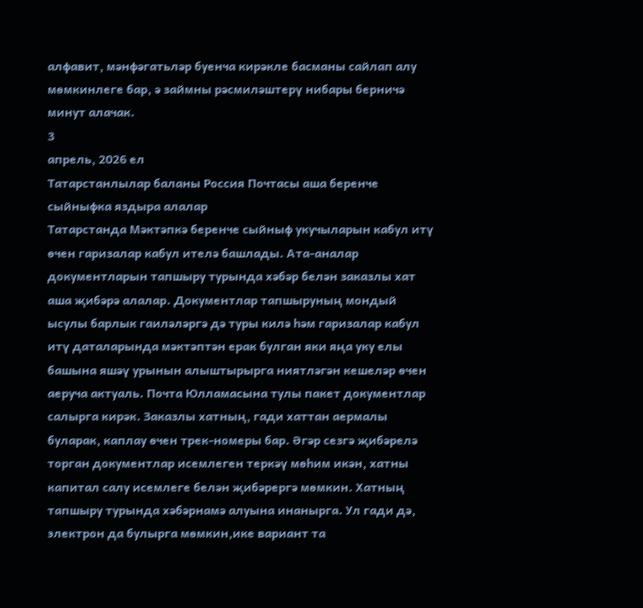алфавит, мәнфәгатьләр буенча кирәкле басманы сайлап алу мөмкинлеге бар, ә займны рәсмиләштерү нибары берничә минут алачак.
3
апрель, 2026 ел
Татарстанлылар баланы Россия Почтасы аша беренче сыйныфка яздыра алалар
Татарстанда Мәктәпкә беренче сыйныф укучыларын кабул итү өчен гаризалар кабул ителә башлады. Ата-аналар документларын тапшыру турында хәбәр белән заказлы хат аша җибәрә алалар. Документлар тапшыруның мондый ысулы барлык гаиләләргә дә туры килә һәм гаризалар кабул итү даталарында мәктәптән ерак булган яки яңа уку елы башына яшәү урынын алыштырырга ниятләгән кешеләр өчен аеруча актуаль. Почта Юлламасына тулы пакет документлар салырга кирәк. Заказлы хатның, гади хаттан аермалы буларак, каплау өчен трек-номеры бар. Әгәр сезгә җибәрелә торган документлар исемлеген теркәү мөһим икән, хатны капитал салу исемлеге белән җибәрергә мөмкин. Хатның тапшыру турында хәбәрнамә алуына инанырга. Ул гади дә, электрон да булырга мөмкин,ике вариант та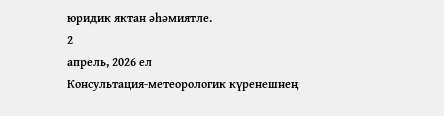юридик яктан әһәмиятле.
2
апрель, 2026 ел
Консультация-метеорологик күренешнең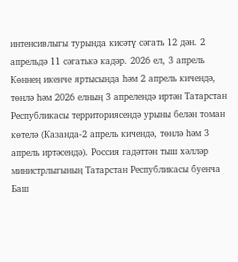интенсивлыгы турында кисәтү сәгать 12 дән. 2 апрельдә 11 сәгатькә кадәр. 2026 ел, 3 апрель
Көннең икенче яртысында һәм 2 апрель кичендә, төнлә һәм 2026 елның 3 апрелендә иртән Татарстан Республикасы территориясендә урыны белән томан көтелә (Казанда-2 апрель кичендә, төнлә һәм 3 апрель иртәсендә). Россия гадәттән тыш хәлләр министрлыгының Татарстан Республикасы буенча Баш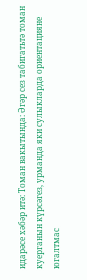идарәсе хәбәр итә: Томан вакытында: Әгәр сез табигатьтә томан куерганын күрсәгез, урманда яки сулыкларда ориентацияне югалтмас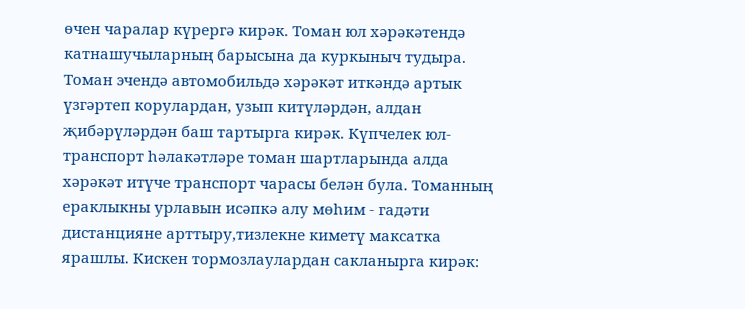өчен чаралар күрергә кирәк. Томан юл хәрәкәтендә катнашучыларның барысына да куркыныч тудыра. Томан эчендә автомобильдә хәрәкәт иткәндә артык үзгәртеп корулардан, узып китүләрдән, алдан җибәрүләрдән баш тартырга кирәк. Күпчелек юл-транспорт һәлакәтләре томан шартларында алда хәрәкәт итүче транспорт чарасы белән була. Томанның ераклыкны урлавын исәпкә алу мөһим - гадәти дистанцияне арттыру,тизлекне киметү максатка ярашлы. Кискен тормозлаулардан сакланырга кирәк: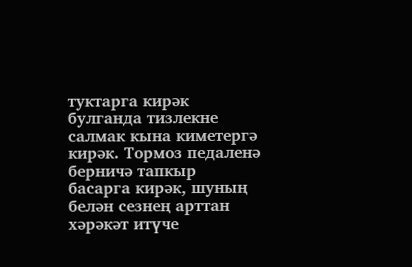туктарга кирәк булганда тизлекне салмак кына киметергә кирәк. Тормоз педаленә берничә тапкыр басарга кирәк, шуның белән сезнең арттан хәрәкәт итүче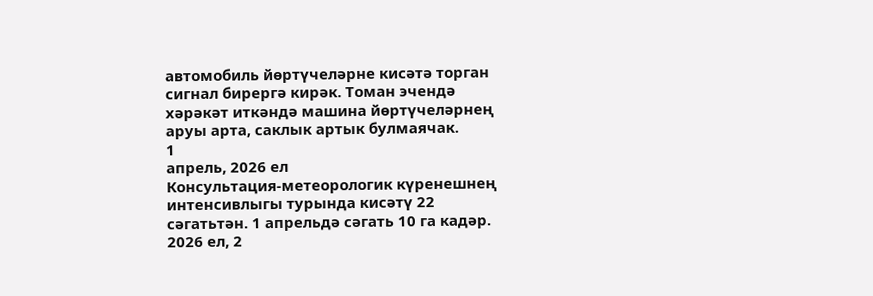автомобиль йөртүчеләрне кисәтә торган сигнал бирергә кирәк. Томан эчендә хәрәкәт иткәндә машина йөртүчеләрнең аруы арта, саклык артык булмаячак.
1
апрель, 2026 ел
Консультация-метеорологик күренешнең интенсивлыгы турында кисәтү 22 сәгатьтән. 1 апрельдә сәгать 10 га кадәр.
2026 ел, 2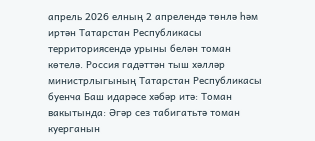апрель 2026 елның 2 апрелендә төнлә һәм иртән Татарстан Республикасы территориясендә урыны белән томан көтелә. Россия гадәттән тыш хәлләр министрлыгының Татарстан Республикасы буенча Баш идарәсе хәбәр итә: Томан вакытында: Әгәр сез табигатьтә томан куерганын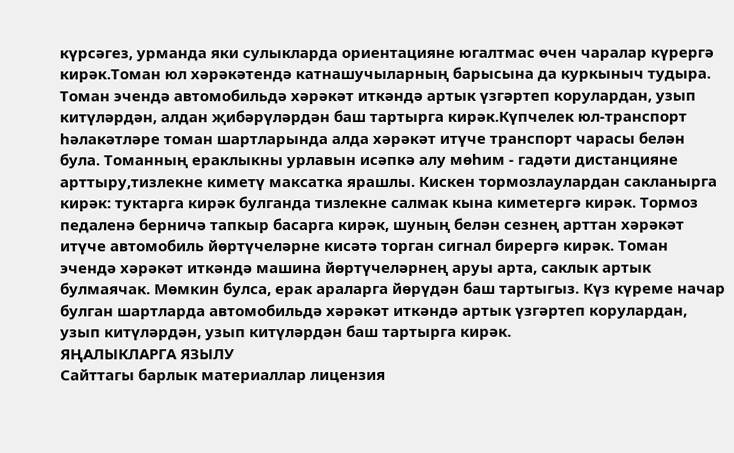күрсәгез, урманда яки сулыкларда ориентацияне югалтмас өчен чаралар күрергә кирәк.Томан юл хәрәкәтендә катнашучыларның барысына да куркыныч тудыра. Томан эчендә автомобильдә хәрәкәт иткәндә артык үзгәртеп корулардан, узып китүләрдән, алдан җибәрүләрдән баш тартырга кирәк.Күпчелек юл-транспорт һәлакәтләре томан шартларында алда хәрәкәт итүче транспорт чарасы белән була. Томанның ераклыкны урлавын исәпкә алу мөһим - гадәти дистанцияне арттыру,тизлекне киметү максатка ярашлы. Кискен тормозлаулардан сакланырга кирәк: туктарга кирәк булганда тизлекне салмак кына киметергә кирәк. Тормоз педаленә берничә тапкыр басарга кирәк, шуның белән сезнең арттан хәрәкәт итүче автомобиль йөртүчеләрне кисәтә торган сигнал бирергә кирәк. Томан эчендә хәрәкәт иткәндә машина йөртүчеләрнең аруы арта, саклык артык булмаячак. Мөмкин булса, ерак араларга йөрүдән баш тартыгыз. Күз күреме начар булган шартларда автомобильдә хәрәкәт иткәндә артык үзгәртеп корулардан, узып китүләрдән, узып китүләрдән баш тартырга кирәк.
ЯҢАЛЫКЛАРГА ЯЗЫЛУ
Сайттагы барлык материаллар лицензия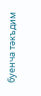буенча тәкъдим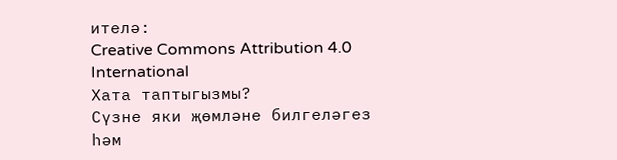ителә:
Creative Commons Attribution 4.0 International
Хата таптыгызмы?
Сүзне яки җөмләне билгеләгез һәм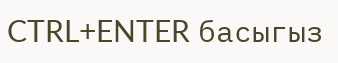CTRL+ENTER басыгыз